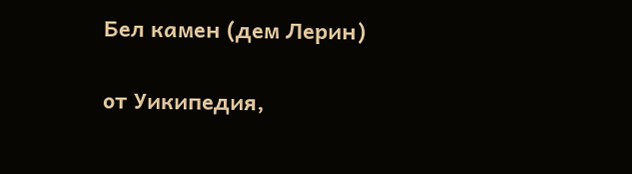Бел камен (дем Лерин)

от Уикипедия,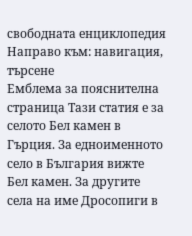свободната енциклопедия
Направо към: навигация, търсене
Емблема за пояснителна страница Тази статия е за селото Бел камен в Гърция. За едноименното село в България вижте Бел камен. За другите села на име Дросопиги в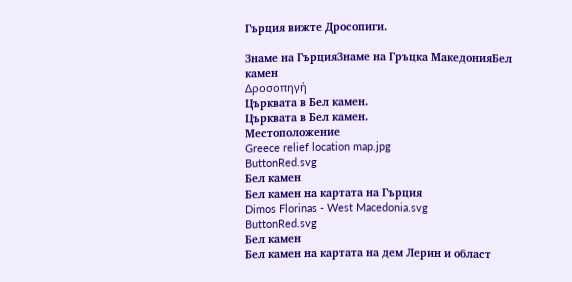Гърция вижте Дросопиги.

Знаме на ГърцияЗнаме на Гръцка МакедонияБел камен
Δροσοπηγή
Църквата в Бел камен.
Църквата в Бел камен.
Местоположение
Greece relief location map.jpg
ButtonRed.svg
Бел камен
Бел камен на картата на Гърция
Dimos Florinas - West Macedonia.svg
ButtonRed.svg
Бел камен
Бел камен на картата на дем Лерин и област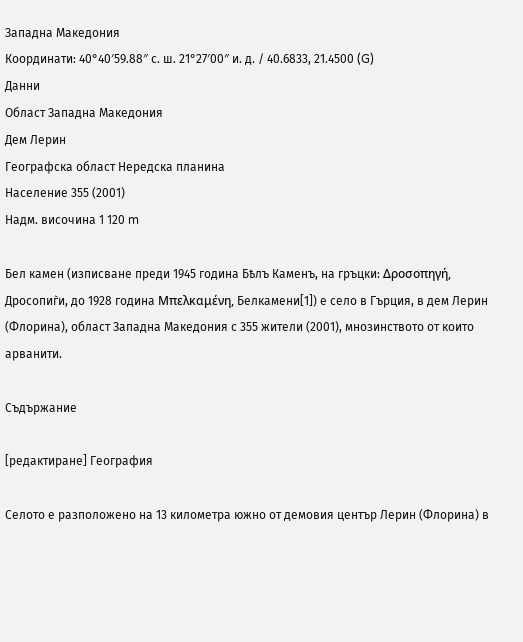Западна Македония
Координати: 40°40′59.88″ с. ш. 21°27′00″ и. д. / 40.6833, 21.4500 (G)
Данни
Област Западна Македония
Дем Лерин
Географска област Нередска планина
Население 355 (2001)
Надм. височина 1 120 m

Бел камен (изписване преди 1945 година Бѣлъ Каменъ, на гръцки: Δροσοπηγή, Дросопиг̀и, до 1928 година Μπελκαμένη, Белкамени[1]) е село в Гърция, в дем Лерин (Флорина), област Западна Македония с 355 жители (2001), мнозинството от които арванити.

Съдържание

[редактиране] География

Селото е разположено на 13 километра южно от демовия център Лерин (Флорина) в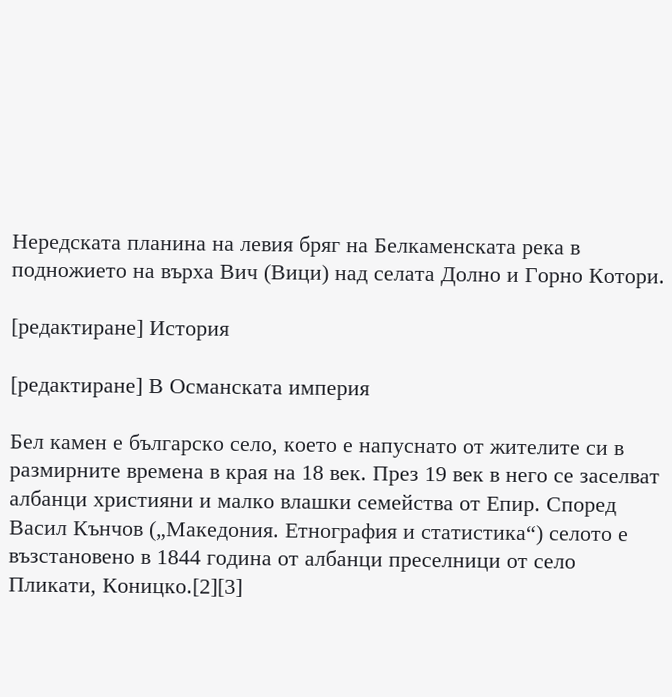Нередската планина на левия бряг на Белкаменската река в подножието на върха Вич (Вици) над селата Долно и Горно Котори.

[редактиране] История

[редактиране] В Османската империя

Бел камен е българско село, което е напуснато от жителите си в размирните времена в края на 18 век. През 19 век в него се заселват албанци християни и малко влашки семейства от Епир. Според Васил Кънчов („Македония. Етнография и статистика“) селото е възстановено в 1844 година от албанци преселници от село Пликати, Коницко.[2][3]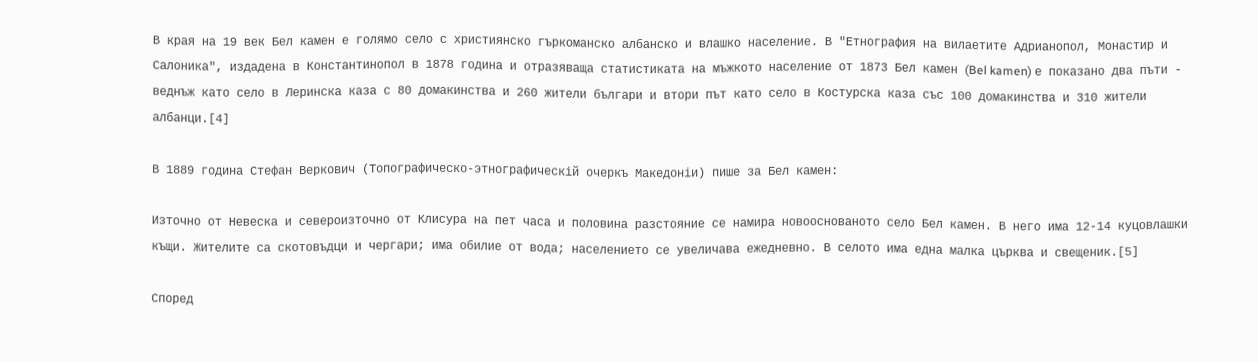В края на 19 век Бел камен е голямо село с християнско гъркоманско албанско и влашко население. В "Етнография на вилаетите Адрианопол, Монастир и Салоника", издадена в Константинопол в 1878 година и отразяваща статистиката на мъжкото население от 1873 Бел камен (Bel kamen) е показано два пъти - веднъж като село в Леринска каза с 80 домакинства и 260 жители българи и втори път като село в Костурска каза със 100 домакинства и 310 жители албанци.[4]

В 1889 година Стефан Веркович (Топографическо-этнографическій очеркъ Македоніи) пише за Бел камен:

Източно от Невеска и североизточно от Клисура на пет часа и половина разстояние се намира новооснованото село Бел камен. В него има 12-14 куцовлашки къщи. Жителите са скотовъдци и чергари; има обилие от вода; населението се увеличава ежедневно. В селото има една малка църква и свещеник.[5]

Според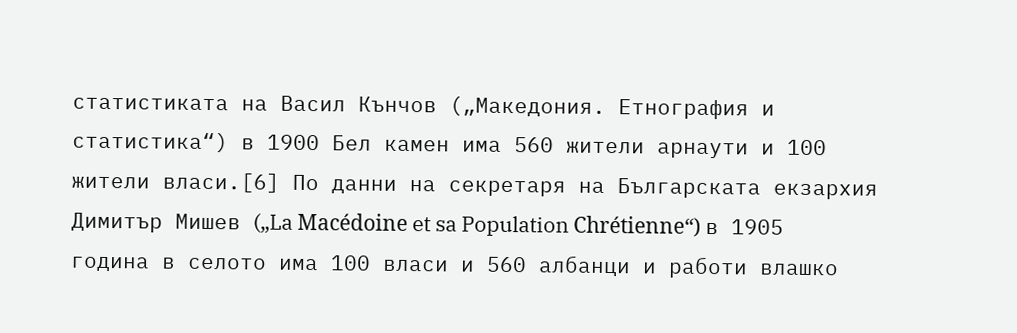статистиката на Васил Кънчов („Македония. Етнография и статистика“) в 1900 Бел камен има 560 жители арнаути и 100 жители власи.[6] По данни на секретаря на Българската екзархия Димитър Мишев („La Macédoine et sa Population Chrétienne“) в 1905 година в селото има 100 власи и 560 албанци и работи влашко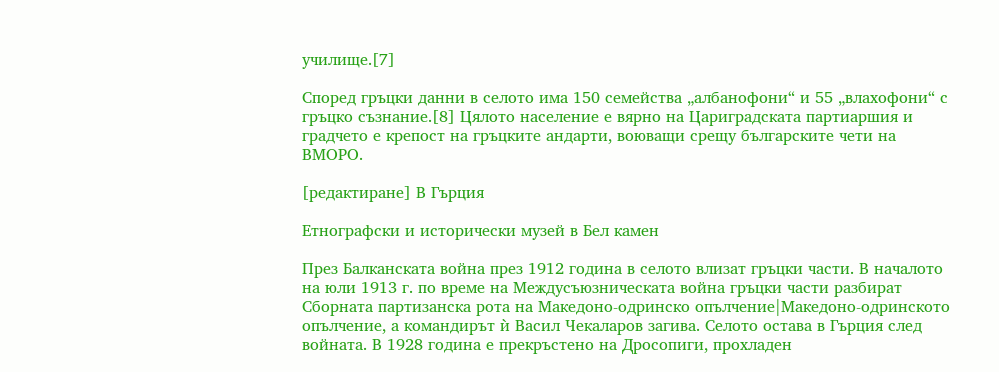училище.[7]

Според гръцки данни в селото има 150 семейства „албанофони“ и 55 „влахофони“ с гръцко съзнание.[8] Цялото население е вярно на Цариградската партиаршия и градчето е крепост на гръцките андарти, воюващи срещу българските чети на ВМОРО.

[редактиране] В Гърция

Етнографски и исторически музей в Бел камен

През Балканската война през 1912 година в селото влизат гръцки части. В началото на юли 1913 г. по време на Междусъюзническата война гръцки части разбират Сборната партизанска рота на Македоно-одринско опълчение|Македоно-одринското опълчение, а командирът ѝ Васил Чекаларов загива. Селото остава в Гърция след войната. В 1928 година е прекръстено на Дросопиги, прохладен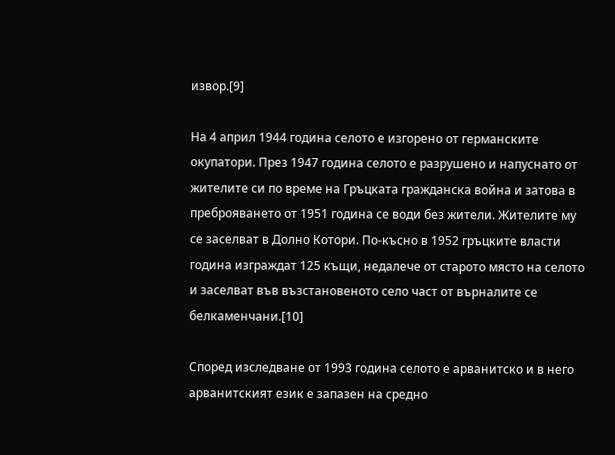извор.[9]

На 4 април 1944 година селото е изгорено от германските окупатори. През 1947 година селото е разрушено и напуснато от жителите си по време на Гръцката гражданска война и затова в преброяването от 1951 година се води без жители. Жителите му се заселват в Долно Котори. По-късно в 1952 гръцките власти година изграждат 125 къщи, недалече от старото място на селото и заселват във възстановеното село част от върналите се белкаменчани.[10]

Според изследване от 1993 година селото е арванитско и в него арванитският език е запазен на средно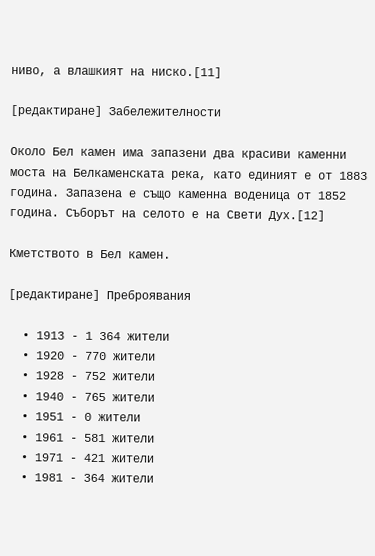ниво, а влашкият на ниско.[11]

[редактиране] Забележителности

Около Бел камен има запазени два красиви каменни моста на Белкаменската река, като единият е от 1883 година. Запазена е също каменна воденица от 1852 година. Съборът на селото е на Свети Дух.[12]

Кметството в Бел камен.

[редактиране] Преброявания

  • 1913 - 1 364 жители
  • 1920 - 770 жители
  • 1928 - 752 жители
  • 1940 - 765 жители
  • 1951 - 0 жители
  • 1961 - 581 жители
  • 1971 - 421 жители
  • 1981 - 364 жители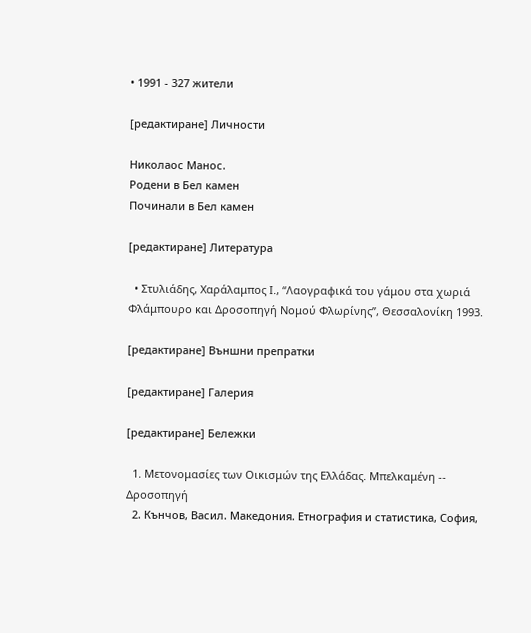• 1991 - 327 жители

[редактиране] Личности

Николаос Манос.
Родени в Бел камен
Починали в Бел камен

[редактиране] Литература

  • Στυλιάδης, Χαράλαμπος Ι., “Λαογραφικά του γάμου στα χωριά Φλάμπουρο και Δροσοπηγή Νομού Φλωρίνης”, Θεσσαλονίκη 1993.

[редактиране] Външни препратки

[редактиране] Галерия

[редактиране] Бележки

  1. Μετονομασίες των Οικισμών της Ελλάδας. Μπελκαμένη -- Δροσοπηγή
  2. Кънчов, Васил. Македония. Етнография и статистика, София,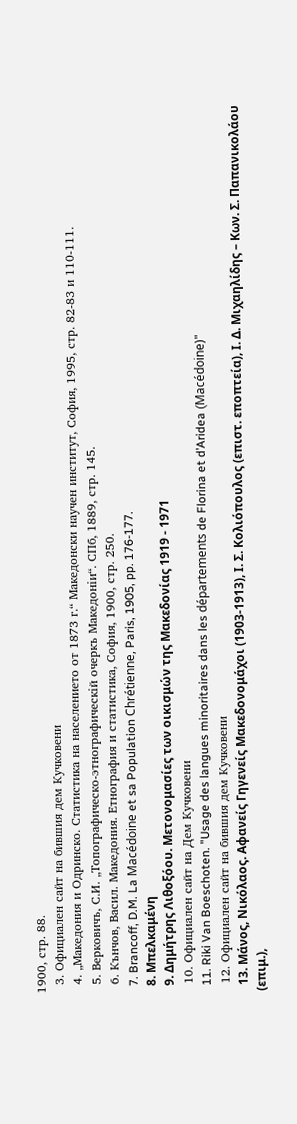1900, стр. 88.
  3. Официален сайт на бившия дем Кучковени
  4. „Македония и Одринско. Статистика на населението от 1873 г.“ Македонски научен институт, София, 1995, стр. 82-83 и 110-111.
  5. Верковичъ, С.И. „Топографическо-этнографическій очеркъ Македоніи“. СПб, 1889, стр. 145.
  6. Кънчов, Васил. Македония. Етнография и статистика, София, 1900, стр. 250.
  7. Brancoff, D.M. La Macédoine et sa Population Chrétienne, Paris, 1905, pp. 176-177.
  8. Μπελκαμένη
  9. Δημήτρης Λιθοξόου. Μετονομασίες των οικισμών της Μακεδονίας 1919 - 1971
  10. Официален сайт на Дем Кучковени
  11. Riki Van Boeschoten. "Usage des langues minoritaires dans les départements de Florina et d’Aridea (Macédoine)"
  12. Официален сайт на бившия дем Кучковени
  13. Μάνος, Νικόλαος. Αφανείς Γηγενείς Μακεδονομάχοι (1903-1913), Ι. Σ. Κολιόπουλος (επιστ. εποπτεία), Ι. Δ. Μιχαηλίδης – Κων. Σ. Παπανικολάου (επιμ.),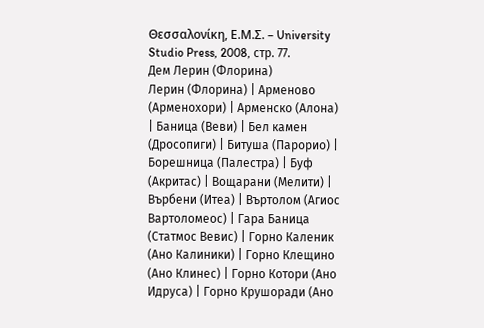Θεσσαλονίκη, Ε.Μ.Σ. – University Studio Press, 2008, стр. 77.
Дем Лерин (Флорина)
Лерин (Флорина) | Арменово (Арменохори) | Арменско (Алона) | Баница (Веви) | Бел камен (Дросопиги) | Битуша (Парорио) | Борешница (Палестра) | Буф (Акритас) | Вощарани (Мелити) | Върбени (Итеа) | Въртолом (Агиос Вартоломеос) | Гара Баница (Статмос Вевис) | Горно Каленик (Ано Калиники) | Горно Клещино (Ано Клинес) | Горно Котори (Ано Идруса) | Горно Крушоради (Ано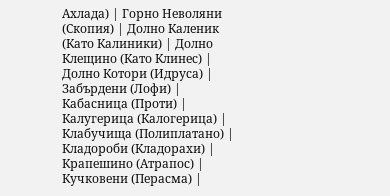Ахлада) | Горно Неволяни (Скопия) | Долно Каленик (Като Калиники) | Долно Клещино (Като Клинес) | Долно Котори (Идруса) | Забърдени (Лофи) | Кабасница (Проти) | Калугерица (Калогерица) | Клабучища (Полиплатано) | Кладороби (Кладорахи) | Крапешино (Атрапос) | Кучковени (Перасма) |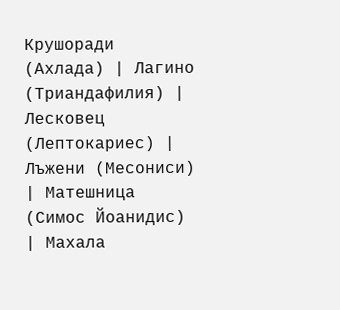Крушоради (Ахлада) | Лагино (Триандафилия) | Лесковец (Лептокариес) | Лъжени (Месониси) | Матешница (Симос Йоанидис) | Махала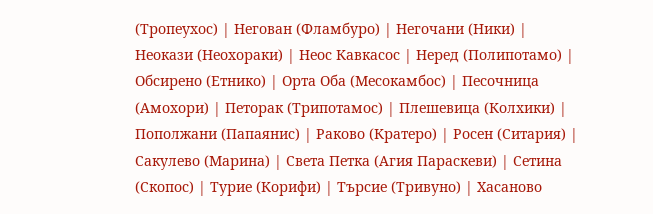(Тропеухос) | Негован (Фламбуро) | Негочани (Ники) | Неокази (Неохораки) | Неос Кавкасос | Неред (Полипотамо) | Обсирено (Етнико) | Орта Оба (Месокамбос) | Песочница (Амохори) | Петорак (Трипотамос) | Плешевица (Колхики) | Пополжани (Папаянис) | Раково (Кратеро) | Росен (Ситария) | Сакулево (Марина) | Света Петка (Агия Параскеви) | Сетина (Скопос) | Турие (Корифи) | Търсие (Тривуно) | Хасаново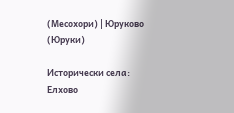(Месохори) | Юруково (Юруки)

Исторически села: Елхово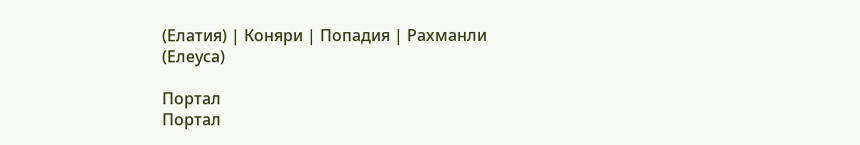(Елатия) | Коняри | Попадия | Рахманли (Елеуса)

Портал
Портал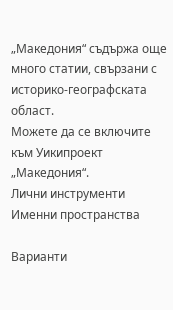„Македония“ съдържа още много статии, свързани с историко-географската област.
Можете да се включите към Уикипроект „Македония“.
Лични инструменти
Именни пространства

Варианти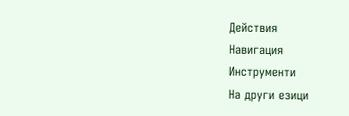Действия
Навигация
Инструменти
На други езици